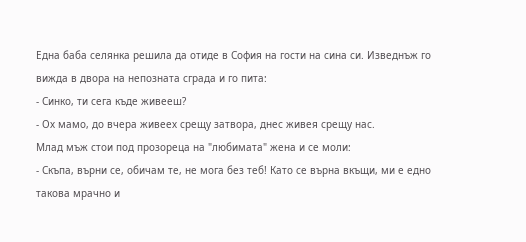Една баба селянка решила да отиде в София на гости на сина си. Изведнъж го вижда в двора на непозната сграда и го пита:
- Синко, ти сега къде живееш?
- Ох мамо, до вчера живеех срещу затвора, днес живея срещу нас.
Млад мъж стои под прозореца на "любимата" жена и се моли:
- Скъпа, върни се, обичам те, не мога без теб! Като се върна вкъщи, ми е едно такова мрачно и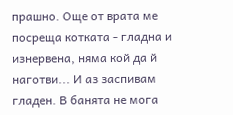прашно. Още от врата ме посреща котката - гладна и изнервена, няма кой да й наготви... И аз заспивам гладен. В банята не мога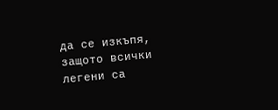да се изкъпя, защото всички легени са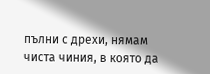пълни с дрехи, нямам чиста чиния, в която да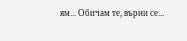ям... Обичам те, върни се...